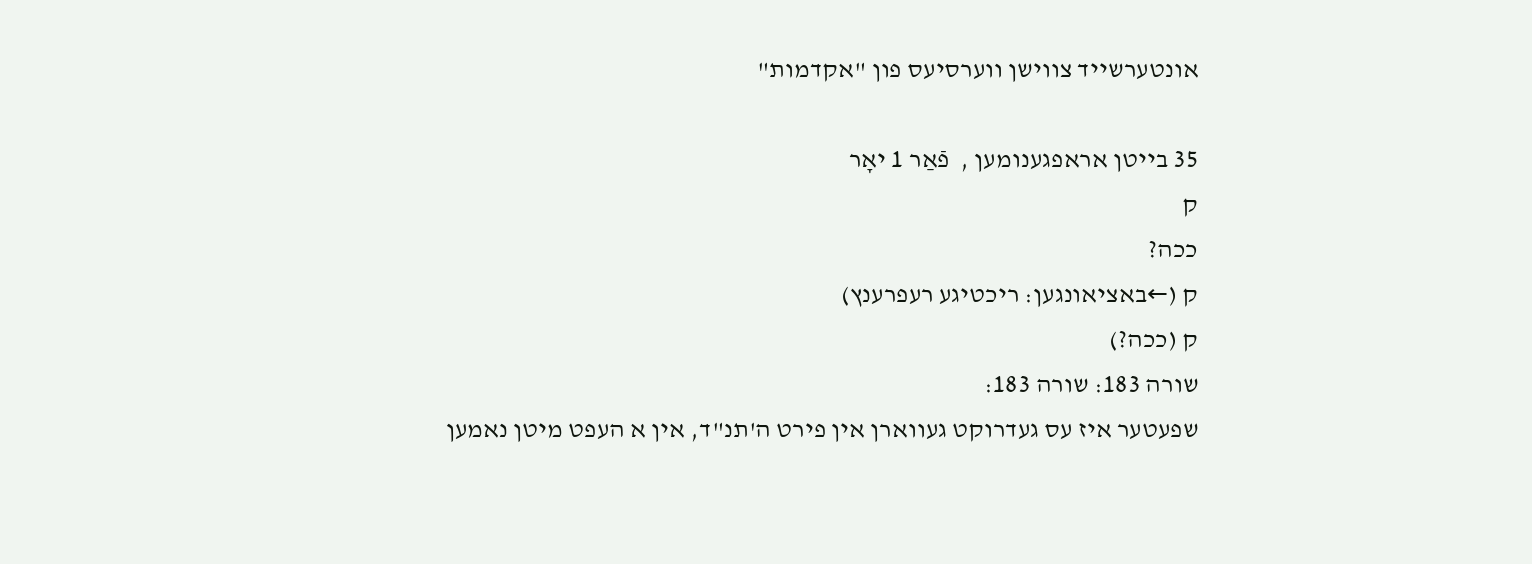אונטערשייד צווישן ווערסיעס פון "אקדמות"

35 בייטן אראפגענומען ,  פֿאַר 1 יאָר
ק
ככה?
ק (←באציאונגען: ריכטיגע רעפרענץ)
ק (ככה?)
שורה 183: שורה 183:
שפעטער איז עס געדרוקט געווארן אין פירט ה'תנ"ד, אין א העפט מיטן נאמען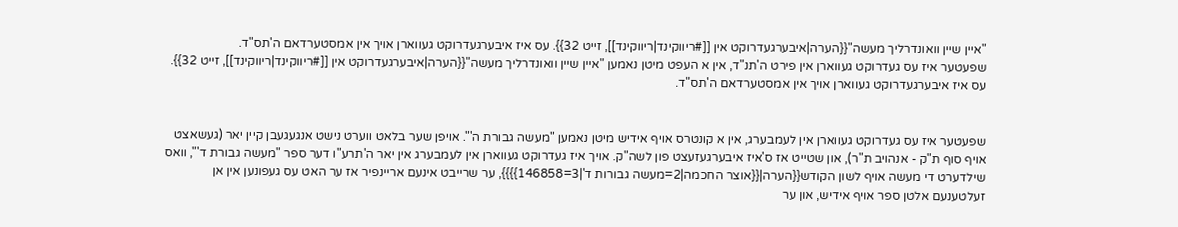"איין שיין וואונדרליך מעשה"{{הערה|איבערגעדרוקט אין [[#ריווקינד|ריווקינד]], זייט 32}}. עס איז איבערגעדרוקט געווארן אויך אין אמסטערדאם ה'תס"ד.
שפעטער איז עס געדרוקט געווארן אין פירט ה'תנ"ד, אין א העפט מיטן נאמען "איין שיין וואונדרליך מעשה"{{הערה|איבערגעדרוקט אין [[#ריווקינד|ריווקינד]], זייט 32}}. עס איז איבערגעדרוקט געווארן אויך אין אמסטערדאם ה'תס"ד.


שפעטער איז עס געדרוקט געווארן אין לעמבערג, אין א קונטרס אויף אידיש מיטן נאמען "מעשה גבורת ה'". אויפן שער בלאט ווערט נישט אנגעגעבן קיין יאר (געשאצט אויף סוף ת"ק - אנהויב ת"ר), און שטייט אז ס'איז איבערגעזעצט פון לשה"ק. אויך איז געדרוקט געווארן אין לעמבערג אין יאר ה'תרע"ו דער ספר "מעשה גבורת ד'", וואס שילדערט די מעשה אויף לשון הקודש{{הערה|{{אוצר החכמה|2=מעשה גבורות ד'|3=146858}}}}, ער שרייבט אינעם אריינפיר אז ער האט עס געפונען אין אן זעלטענעם אלטן ספר אויף אידיש, און ער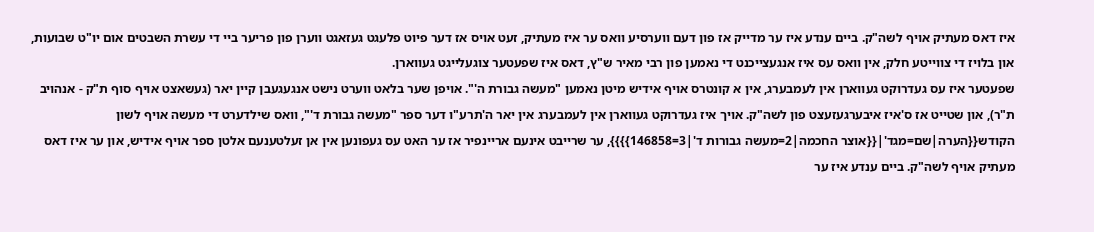איז דאס מעתיק אויף לשה"ק. ביים ענדע איז ער מדייק אז פון דעם ווערסיע וואס ער איז מעתיק, זעט אויס אז דער פיוט פלעגט געזאגט ווערן פון פריער ביי די עשרת השבטים אום יו"ט שבועות, און בלויז די צווייטע חלק, אין וואס עס איז אנגעצייכנט די נאמען פון רבי מאיר ש"ץ, דאס איז שפעטער צוגעלייגט געווארן.
שפעטער איז עס געדרוקט געווארן אין לעמבערג, אין א קונטרס אויף אידיש מיטן נאמען "מעשה גבורת ה'". אויפן שער בלאט ווערט נישט אנגעגעבן קיין יאר (געשאצט אויף סוף ת"ק - אנהויב ת"ר), און שטייט אז ס'איז איבערגעזעצט פון לשה"ק. אויך איז געדרוקט געווארן אין לעמבערג אין יאר ה'תרע"ו דער ספר "מעשה גבורת ד'", וואס שילדערט די מעשה אויף לשון הקודש{{הערה|שם=מגד'|{{אוצר החכמה|2=מעשה גבורות ד'|3=146858}}}}, ער שרייבט אינעם אריינפיר אז ער האט עס געפונען אין אן זעלטענעם אלטן ספר אויף אידיש, און ער איז דאס מעתיק אויף לשה"ק. ביים ענדע איז ער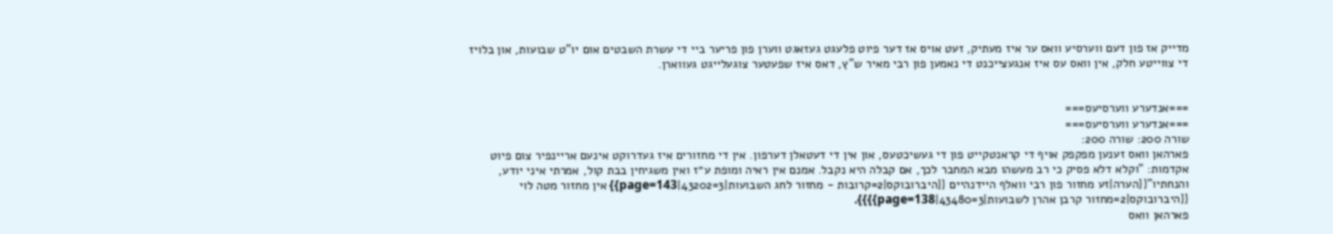מדייק אז פון דעם ווערסיע וואס ער איז מעתיק, זעט אויס אז דער פיוט פלעגט געזאגט ווערן פון פריער ביי די עשרת השבטים אום יו"ט שבועות, און בלויז די צווייטע חלק, אין וואס עס איז אנגעצייכנט די נאמען פון רבי מאיר ש"ץ, דאס איז שפעטער צוגעלייגט געווארן.


===אנדערע ווערסיעס===
===אנדערע ווערסיעס===
שורה 200: שורה 200:
פארהאן וואס זענען מפקפק אויף די קראנטקייט פון די געשיכטעס, און אין די דעטאלן דערפון. אין די מחזורים איז געדרוקט אינעם אריינפיר צום פיוט אקדמות: "וקלא דלא פסיק כי רב מעשהו מבא המחבר לכך, אם קבלה היא נקבל. אמנם אין ראיה ומופת ע״ז ואין משגיחין בבת קול, אמרתי איני יודע, והנחתיו"{{הערה|זע מחזור פון רבי וואלף היידנהיים {{היברובוקס|2=קרובות - מחזור לחג השבועות|3=43202|page=143}} אין מחזור מטה לוי {{היברובוקס|2=מחזור קרבן אהרן לשבועות|3=43480|page=138}}}}.
פארהאן וואס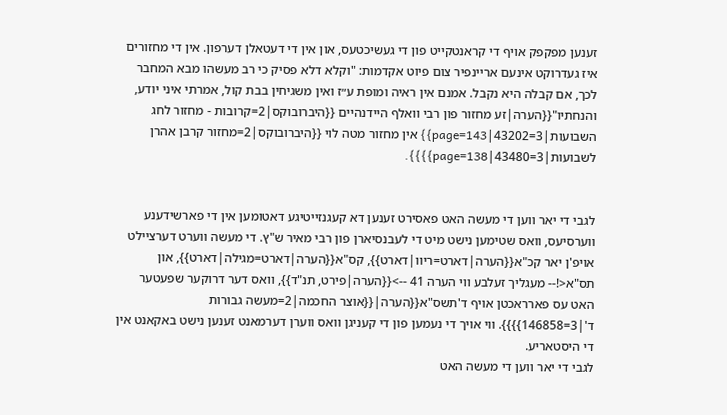זענען מפקפק אויף די קראנטקייט פון די געשיכטעס, און אין די דעטאלן דערפון. אין די מחזורים איז געדרוקט אינעם אריינפיר צום פיוט אקדמות: "וקלא דלא פסיק כי רב מעשהו מבא המחבר לכך, אם קבלה היא נקבל. אמנם אין ראיה ומופת ע״ז ואין משגיחין בבת קול, אמרתי איני יודע, והנחתיו"{{הערה|זע מחזור פון רבי וואלף היידנהיים {{היברובוקס|2=קרובות - מחזור לחג השבועות|3=43202|page=143}} אין מחזור מטה לוי {{היברובוקס|2=מחזור קרבן אהרן לשבועות|3=43480|page=138}}}}.


לגבי די יאר ווען די מעשה האט פאסירט זענען דא קעגנזייטיגע דאטומען אין די פארשידענע ווערסיעס, וואס שטימען נישט מיט די לעבנסיארן פון רבי מאיר ש"ץ. די מעשה ווערט דערציילט אויפ'ן יאר קכ"א{{הערה|דארט=ריוו|דארט}}, קס"א{{הערה|דארט=מגילה|דארט}}, און תס"א<!-- מעגליך זעלבע ווי הערה 41 -->{{הערה|פירט, תנ"ד}}, וואס דער דרוקער שפעטער האט עס פארראכטן אויף ד'תשס"א{{הערה|{{אוצר החכמה|2=מעשה גבורות ד'|3=146858}}}}. ווי אויך די נעמען פון די קעניגן וואס ווערן דערמאנט זענען נישט באקאנט אין די היסטאריע.
לגבי די יאר ווען די מעשה האט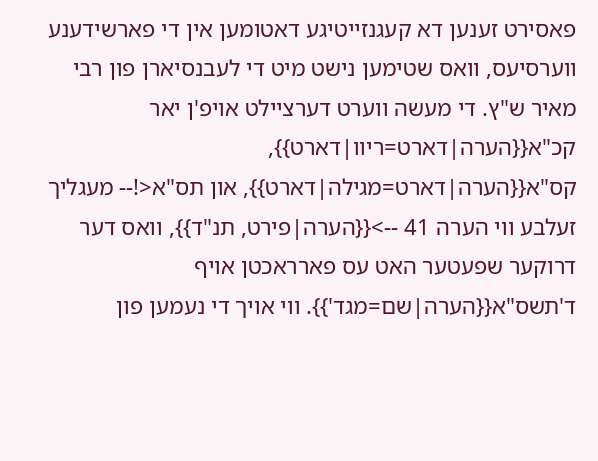פאסירט זענען דא קעגנזייטיגע דאטומען אין די פארשידענע ווערסיעס, וואס שטימען נישט מיט די לעבנסיארן פון רבי מאיר ש"ץ. די מעשה ווערט דערציילט אויפ'ן יאר קכ"א{{הערה|דארט=ריוו|דארט}}, קס"א{{הערה|דארט=מגילה|דארט}}, און תס"א<!-- מעגליך זעלבע ווי הערה 41 -->{{הערה|פירט, תנ"ד}}, וואס דער דרוקער שפעטער האט עס פארראכטן אויף ד'תשס"א{{הערה|שם=מגד'}}. ווי אויך די נעמען פון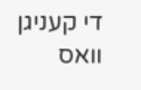די קעניגן וואס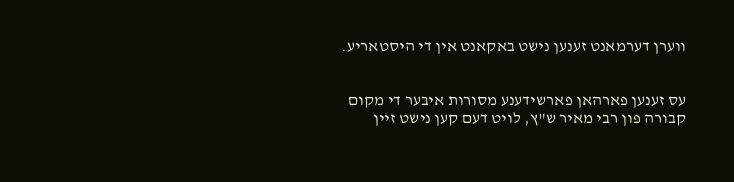ווערן דערמאנט זענען נישט באקאנט אין די היסטאריע.


עס זענען פארהאן פארשידענע מסורות איבער די מקום קבורה פון רבי מאיר ש"ץ, לויט דעם קען נישט זיין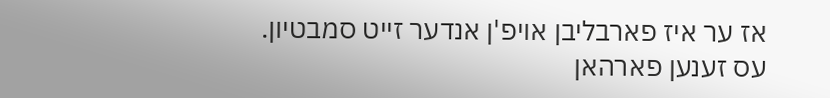אז ער איז פארבליבן אויפ'ן אנדער זייט סמבטיון.
עס זענען פארהאן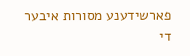פארשידענע מסורות איבער די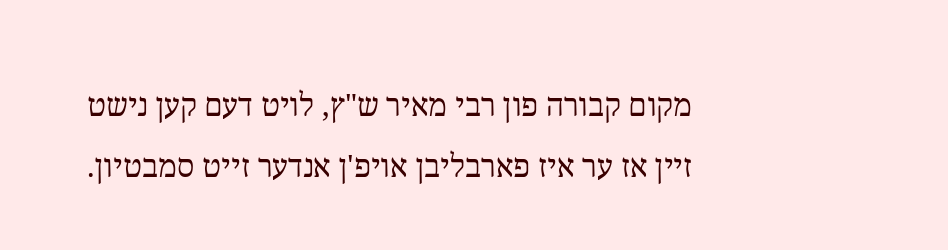מקום קבורה פון רבי מאיר ש"ץ, לויט דעם קען נישט זיין אז ער איז פארבליבן אויפ'ן אנדער זייט סמבטיון.